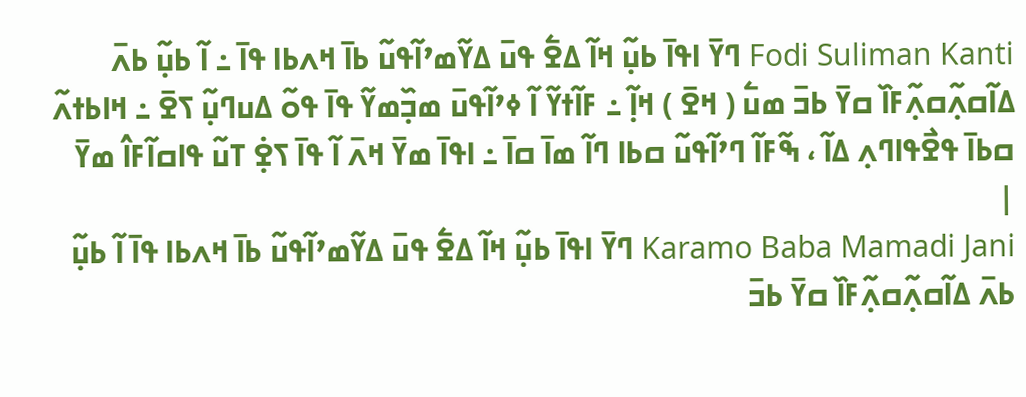Fodi Suliman Kanti ߣߌ߫ ߊߟߊ߫ ߕߎ߲߬ ߞߊ߬ ߡߐ߱ ߟߎ߫ ߡߌ߬ߘߴߊ߬ߟߎ߬ ߕߊ߫ ߞߍߕߊ ߟߊ߫ ߸ ߊ߬ ߕߎ߲߬ ߕߍ߫ ߡߊ߬ߛߍ߲߬ߛߍ߲߬ߓߊ߰ ߛߌ߫ ߕߏ߫ ߘߎ߱ ( ߞߐ߫ ) ߞߊ߲߬ ߸ ߓߊ߬ߙߌ߬ ߊ߬ ߦߴߊ߬ߟߎ߫ ߘߏ߲߰ߘߌ߬ ߟߊ߫ ߟߋ߬ ߡߎߣߎ߲߬ ߖߐ߫ ߸ ߞߊߕߙߍ߬ ߛߕߊ߫ ߟߐ߯ߟߊߣߍ߲ ߡߊ߬ ، ߒ߬ߓߊ߬ ߣߴߊ߬ߟߎ߬ ߛߕߊ ߣߊ߬ ߘߊ߫ ߛߊ߫ ߸ ߊߟߊ߫ ߘߌ߫ ߞߍ߫ ߊ߬ ߟߊ߫ ߖߐ߲߭ ߠߎ߬ ߟߊߛߊ߬ߓߊ߮ ߘߌ߫ |
Karamo Baba Mamadi Jani ߣߌ߫ ߊߟߊ߫ ߕߎ߲߬ ߞߊ߬ ߡߐ߱ ߟߎ߫ ߡߌ߬ߘߴߊ߬ߟߎ߬ ߕߊ߫ ߞߍߕߊ ߟߊ߫ ߊ߬ ߕߎ߲߬ ߕߍ߫ ߡߊ߬ߛߍ߲߬ߛߍ߲߬ߓߊ߰ ߛߌ߫ ߕߏ߫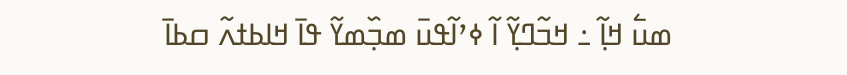ߘߎ߱ ߞߊ߲߬ ߸ ߞߏ߬ߣߌ߲߬ ߊ߬ ߦߴߊ߬ߟߎ߫ ߘߏ߲߰ߘߌ߬ ߟߊ߫ ߞߊߕߙߍ߬ ߛߕߊ߫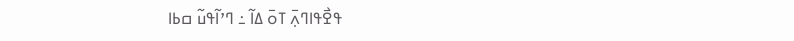ߟߐ߯ߟߊߣߍ߲߫ ߠߋ߫ ߡߊ߬ ߸ ߣߴߊ߬ߟߎ߬ ߛߕߊ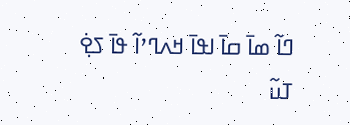ߣߊ߬ ߘߊ߫ ߛߊ߫ ߊߟߊ߫ ߞߍߣߴߊ߬ ߟߊ߫ ߖߐ߲߭ ߠߎ߬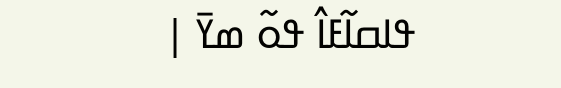ߟߊߛߊ߬ߓߊ߮ ߟߋ߬ ߘߌ߫ |